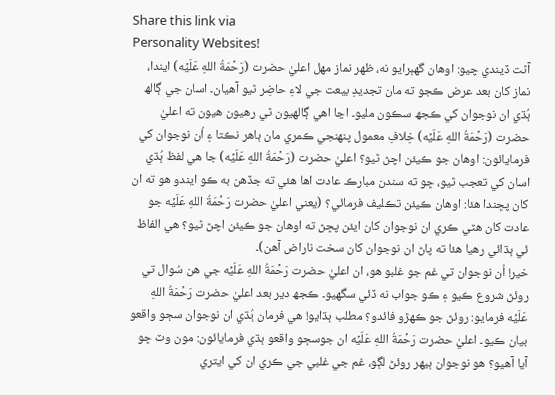Share this link via
Personality Websites!
آٿت ڏيندي چيو: اوهان گھٻرايو نه، ظهر نماز مهل اعليٰ حضرت (رَحۡمَةُ اللهِ عَلَيۡه) ايندا، نماز کان بعد عرض ڪجو ته مان تجديدِ بيعت جي لاءِ حاضِر ٿيو آهيان۔ اسان جي ڳالھ ٻُڌي ان نوجوان کي ڪجھ سڪون مليو۔ اڃا اهي ڳالهيون ٿي رهيون هيون ته اعليٰ حضرت (رَحۡمَةُ اللهِ عَلَيۡه) خِلافِ معمول پنهنجي ڪمري مان ٻاهر نڪتا ۽ اُن نوجوان کي فرمايائون: اوهان جو ڪيئن اچڻ ٿيو؟ اعليٰ حضرت (رَحۡمَةُ اللهِ عَلَيۡه) جا هي لفظ ٻُڌي اسان کي تعجب ٿيو، ڇو ته سندن مبارڪ عادت اها هئي ته جڏهن به ڪو ايندو هو ته ان کان پڇندا هئا: اوهان ڪيئن تڪليف فرمائي؟ (يعني اعليٰ حضرت رَحۡمَةُ اللهِ عَلَيۡه جو عادت کان هٽي ڪري ان نوجوان کان ايئن پڇڻ ته اوهان جو ڪيئن اچڻ ٿيو؟ هي الفاظ ئي ٻڌائي رهيا هئا ته پاڻ ان نوجوان کان سخت ناراض آهن)۔
خير! اُن نوجوان تي غم جو غلبو هو، ان اعليٰ حضرت رَحۡمَةُ اللهِ عَلَيۡه جي هن سُوال تي روئڻ شروع ڪيو ۽ ڪو جواب نه ڏئي سگھيو۔ ڪجھ دير بعد اعليٰ حضرت رَحۡمَةُ اللهِ عَلَيۡه فرمايو: روئڻ جو ڪهڙو فائدو؟ مطلب ٻڌايو! هي فرمان ٻُڌي ان نوجوان سڄو واقعو بيان ڪيو۔ اعليٰ حضرت رَحۡمَةُ اللهِ عَلَيۡه ان جوسڄو واقعو ٻڌي فرمايائون: مون وٽ ڇو آيا آهيو؟ هو نوجوان ٻيهر روئڻ لڳو، غم جي غلبي جي ڪري ان کي ايتري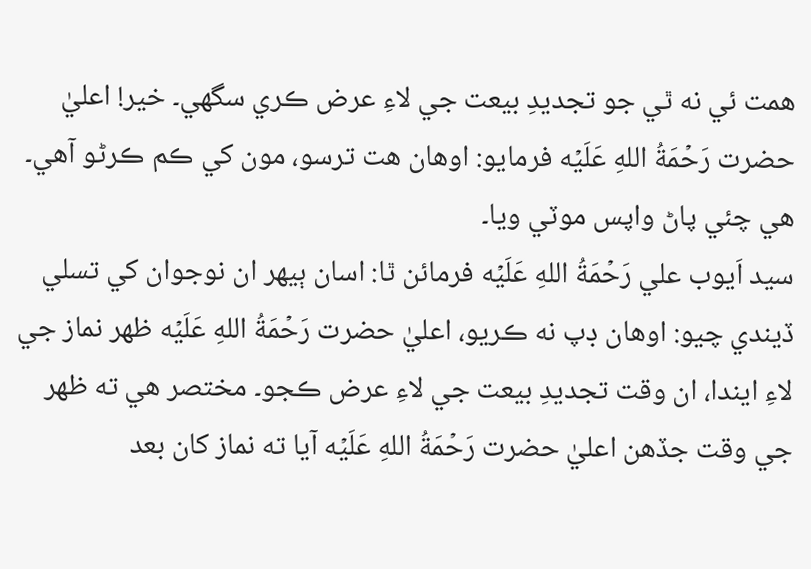همت ئي نه ٿي جو تجديدِ بيعت جي لاءِ عرض ڪري سگھي۔ خير! اعليٰ حضرت رَحۡمَةُ اللهِ عَلَيۡه فرمايو: اوهان هت ترسو، مون کي ڪم ڪرڻو آهي۔ هي چئي پاڻ واپس موٽي ويا۔
سيد اَيوب علي رَحۡمَةُ اللهِ عَلَيۡه فرمائن ٿا: اسان ٻيهر ان نوجوان کي تسلي ڏيندي چيو: اوهان ڊپ نه ڪريو، اعليٰ حضرت رَحۡمَةُ اللهِ عَلَيۡه ظهر نماز جي لاءِ ايندا، ان وقت تجديدِ بيعت جي لاءِ عرض ڪجو۔ مختصر هي ته ظهر جي وقت جڏهن اعليٰ حضرت رَحۡمَةُ اللهِ عَلَيۡه آيا ته نماز کان بعد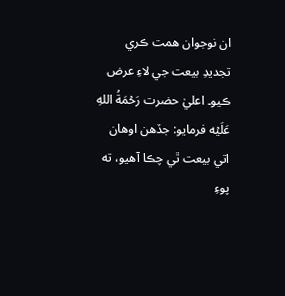ان نوجوان همت ڪري تجديدِ بيعت جي لاءِ عرض ڪيو۔ اعليٰ حضرت رَحۡمَةُ اللهِ عَلَيۡه فرمايو: جڏهن اوهان اتي بيعت ٿي چڪا آهيو، ته پوءِ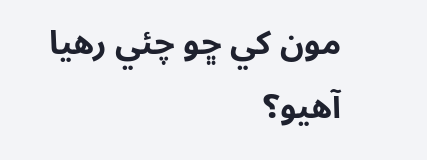مون کي ڇو چئي رهيا آهيو؟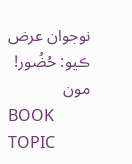نوجوان عرض ڪيو: حُضُور! مون
BOOK TOPIC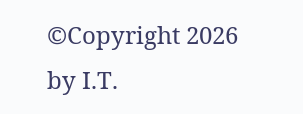©Copyright 2026 by I.T.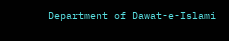Department of Dawat-e-Islami